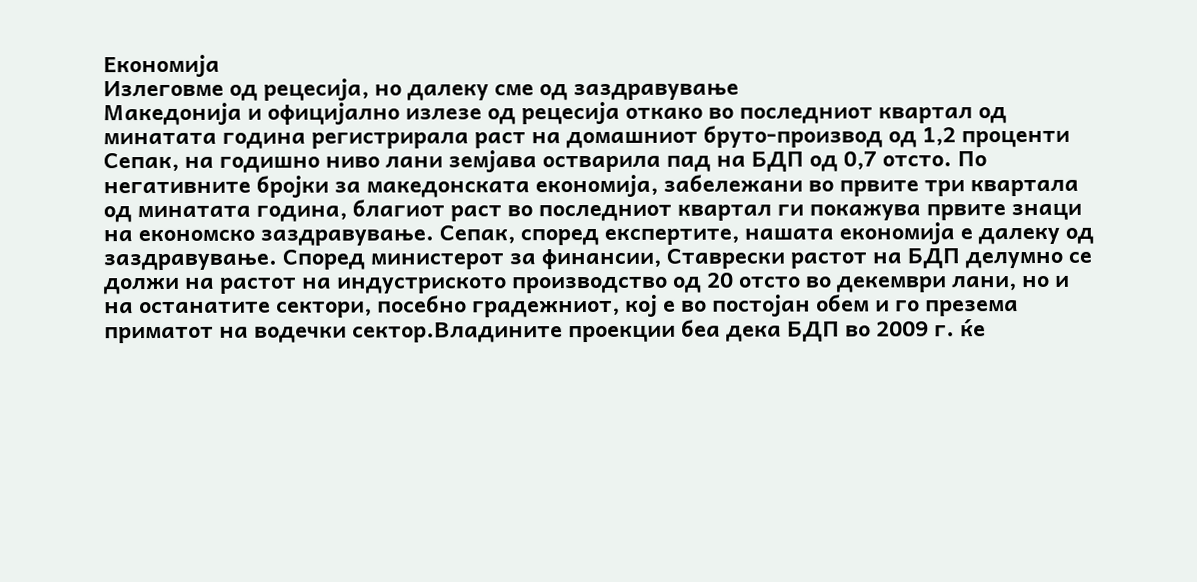Економија
Излеговме од рецесија, но далеку сме од заздравување
Македонија и официјално излезе од рецесија откако во последниот квартал од минатата година регистрирала раст на домашниот бруто-производ од 1,2 проценти
Сепак, на годишно ниво лани земјава остварила пад на БДП од 0,7 отсто. По негативните бројки за македонската економија, забележани во првите три квартала од минатата година, благиот раст во последниот квартал ги покажува првите знаци на економско заздравување. Сепак, според експертите, нашата економија е далеку од заздравување. Според министерот за финансии, Ставрески растот на БДП делумно се должи на растот на индустриското производство од 20 отсто во декември лани, но и на останатите сектори, посебно градежниот, кој е во постојан обем и го презема приматот на водечки сектор.Владините проекции беа дека БДП во 2009 г. ќе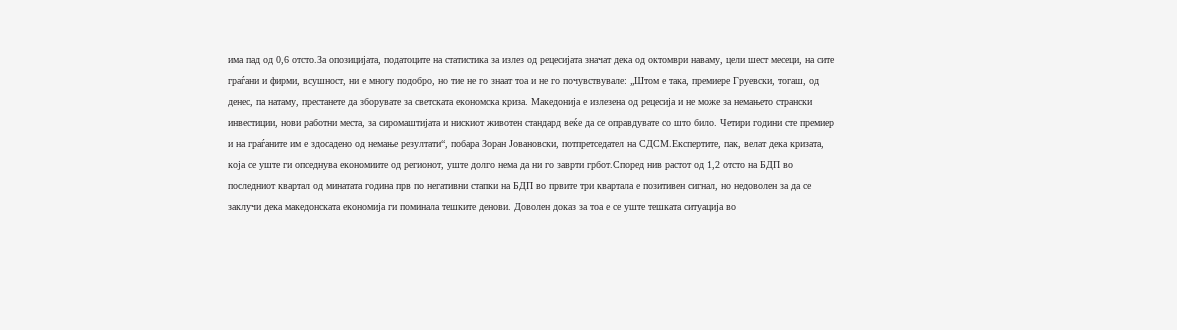има пад од 0,6 отсто.За опозицијата, податоците на статистика за излез од рецесијата значат дека од октомври наваму, цели шест месеци, на сите граѓани и фирми, всушност, ни е многу подобро, но тие не го знаат тоа и не го почувствувале: „Штом е така, премиере Груевски, тогаш, од денес, па натаму, престанете да зборувате за светската економска криза. Македонија е излезена од рецесија и не може за немањето странски инвестиции, нови работни места, за сиромаштијата и нискиот животен стандард веќе да се оправдувате со што било. Четири години сте премиер и на граѓаните им е здосадено од немање резултати“, побара Зоран Јовановски, потпретседател на СДСМ.Експертите, пак, велат дека кризата, која се уште ги опседнува економиите од регионот, уште долго нема да ни го заврти грбот.Според нив растот од 1,2 отсто на БДП во последниот квартал од минатата година прв по негативни стапки на БДП во првите три квартала е позитивен сигнал, но недоволен за да се заклучи дека македонската економија ги поминала тешките денови. Доволен доказ за тоа е се уште тешката ситуација во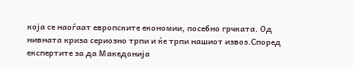која се наоѓаат европските економии, посебно грчката. Од нивната криза сериозно трпи и ќе трпи нашиот извоз.Според експертите за да Македонија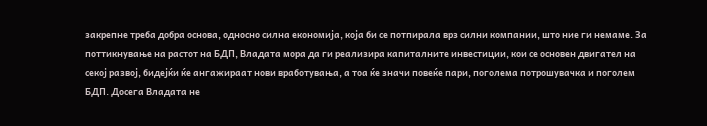закрепне треба добра основа, односно силна економија, која би се потпирала врз силни компании, што ние ги немаме. За поттикнување на растот на БДП, Владата мора да ги реализира капиталните инвестиции, кои се основен двигател на секој развој, бидејќи ќе ангажираат нови вработувања, а тоа ќе значи повеќе пари, поголема потрошувачка и поголем БДП. Досега Владата не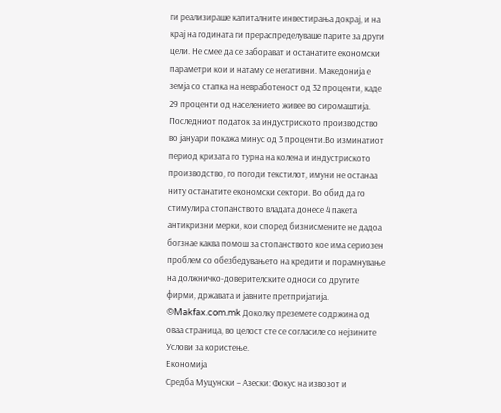ги реализираше капиталните инвестирања докрај, и на крај на годината ги прераспределуваше парите за други цели. Не смее да се заборават и останатите економски параметри кои и натаму се негативни. Македонија е земја со стапка на невработеност од 32 проценти, каде 29 проценти од населението живее во сиромаштија. Последниот податок за индустриското производство во јануари покажа минус од 3 проценти.Во изминатиот период кризата го турна на колена и индустриското производство, го погоди текстилот, имуни не останаа ниту останатите економски сектори. Во обид да го стимулира стопанството владата донесе 4 пакета антикризни мерки, кои според бизнисмените не дадоа богзнае каква помош за стопанството кое има сериозен проблем со обезбедувањето на кредити и порамнување на должничко-доверителските односи со другите фирми, државата и јавните претпријатија.
©Makfax.com.mk Доколку преземете содржина од оваа страница, во целост сте се согласиле со нејзините Услови за користење.
Економија
Средба Муцунски – Aзески: Фокус на извозот и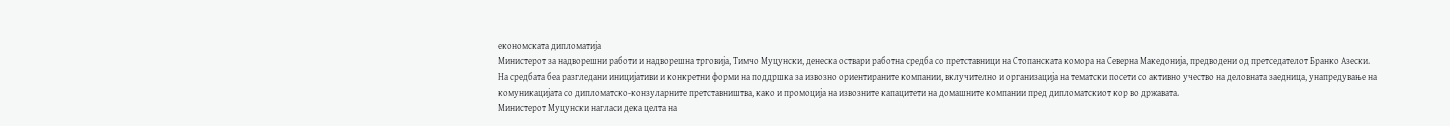економската дипломатија
Министерот за надворешни работи и надворешна трговија, Тимчо Муцунски, денеска оствари работна средба со претставници на Стопанската комора на Северна Македонија, предводени од претседателот Бранко Азески.
На средбата беа разгледани иницијативи и конкретни форми на поддршка за извозно ориентираните компании, вклучително и организација на тематски посети со активно учество на деловната заедница, унапредување на комуникацијата со дипломатско-конзуларните претставништва, како и промоција на извозните капацитети на домашните компании пред дипломатскиот кор во државата.
Министерот Муцунски нагласи дека целта на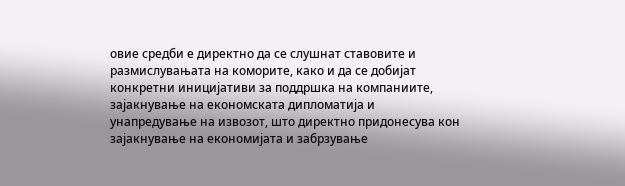овие средби е директно да се слушнат ставовите и размислувањата на коморите, како и да се добијат конкретни иницијативи за поддршка на компаниите, зајакнување на економската дипломатија и унапредување на извозот, што директно придонесува кон зајакнување на економијата и забрзување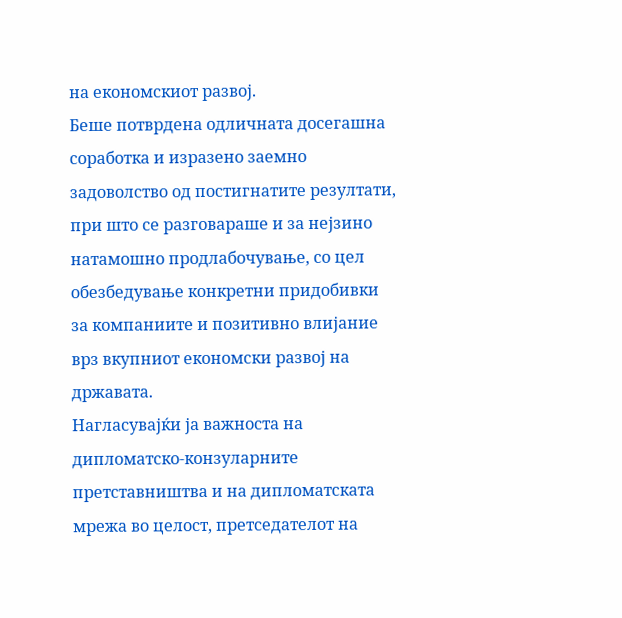на економскиот развој.
Беше потврдена одличната досегашна соработка и изразено заемно задоволство од постигнатите резултати, при што се разговараше и за нејзино натамошно продлабочување, со цел обезбедување конкретни придобивки за компаниите и позитивно влијание врз вкупниот економски развој на државата.
Нагласувајќи ја важноста на дипломатско-конзуларните претставништва и на дипломатската мрежа во целост, претседателот на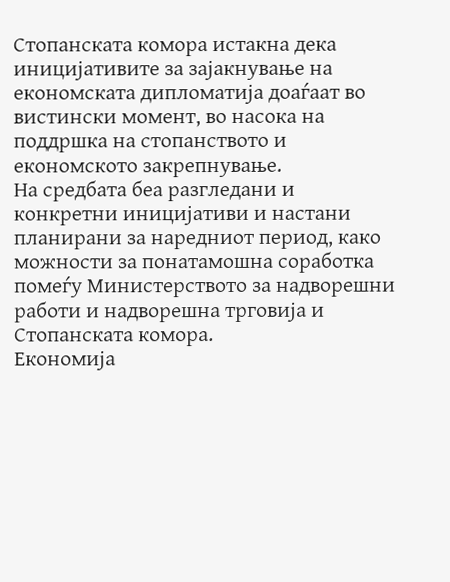Стопанската комора истакна дека иницијативите за зајакнување на економската дипломатија доаѓаат во вистински момент, во насока на поддршка на стопанството и економското закрепнување.
На средбата беа разгледани и конкретни иницијативи и настани планирани за наредниот период, како можности за понатамошна соработка помеѓу Министерството за надворешни работи и надворешна трговија и Стопанската комора.
Економија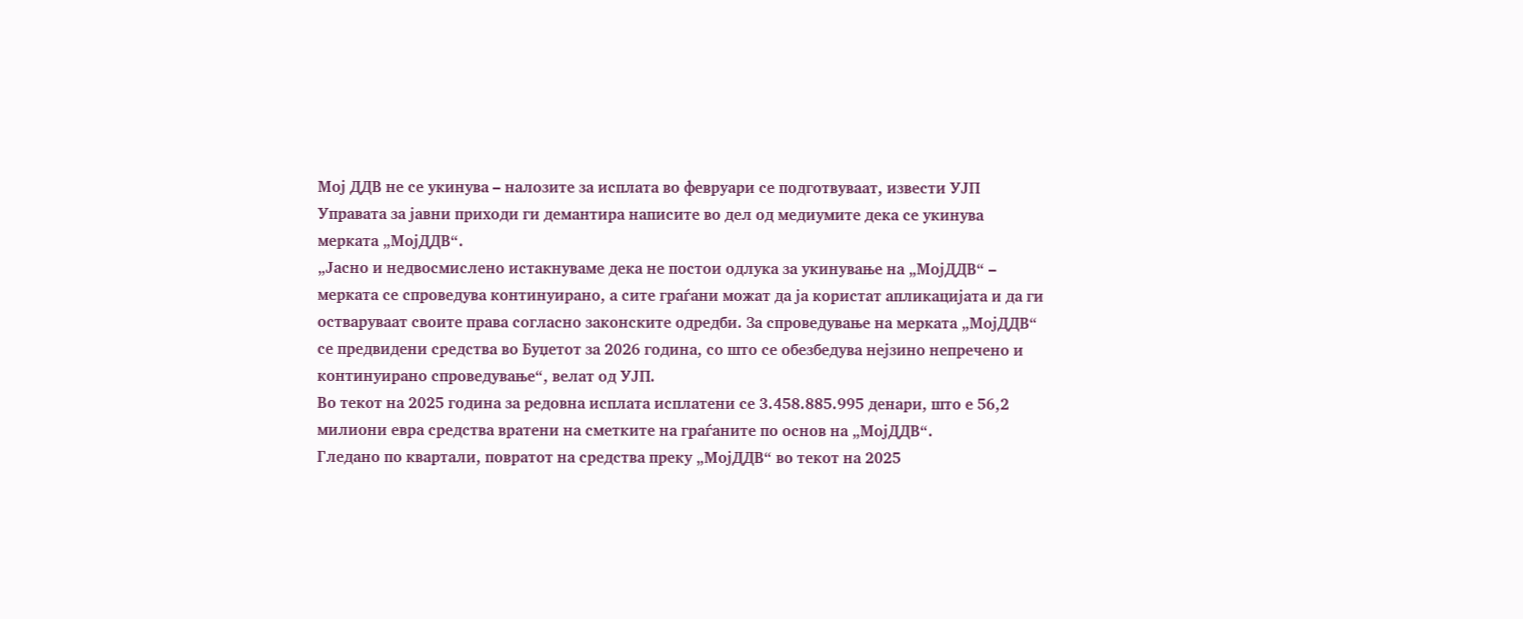Мој ДДВ не се укинува – налозите за исплата во февруари се подготвуваат, извести УЈП
Управата за јавни приходи ги демантира написите во дел од медиумите дека се укинува мерката „МојДДВ“.
„Јасно и недвосмислено истакнуваме дека не постои одлука за укинување на „МојДДВ“ – мерката се спроведува континуирано, а сите граѓани можат да ја користат апликацијата и да ги остваруваат своите права согласно законските одредби. За спроведување на мерката „МојДДВ“ се предвидени средства во Буџетот за 2026 година, со што се обезбедува нејзино непречено и континуирано спроведување“, велат од УЈП.
Во текот на 2025 година за редовна исплата исплатени се 3.458.885.995 денари, што е 56,2 милиони евра средства вратени на сметките на граѓаните по основ на „МојДДВ“.
Гледано по квартали, повратот на средства преку „МојДДВ“ во текот на 2025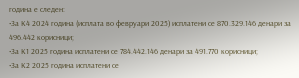година е следен:
•За К4 2024 година (исплата во февруари 2025) исплатени се 870.329.146 денари за 496.442 корисници;
•За К1 2025 година исплатени се 784.442.146 денари за 491.770 корисници;
•За К2 2025 година исплатени се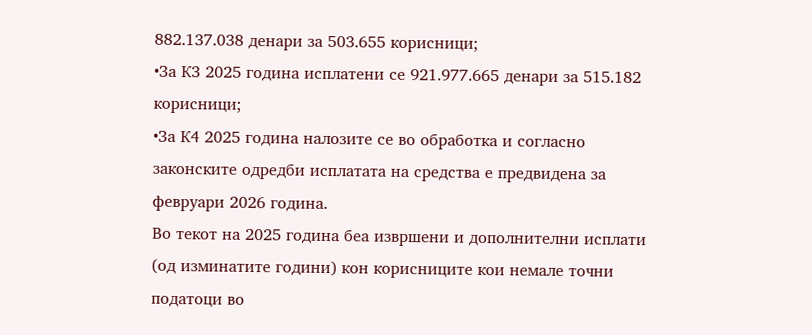882.137.038 денари за 503.655 корисници;
•За К3 2025 година исплатени се 921.977.665 денари за 515.182 корисници;
•За К4 2025 година налозите се во обработка и согласно законските одредби исплатата на средства е предвидена за февруари 2026 година.
Во текот на 2025 година беа извршени и дополнителни исплати (од изминатите години) кон корисниците кои немале точни податоци во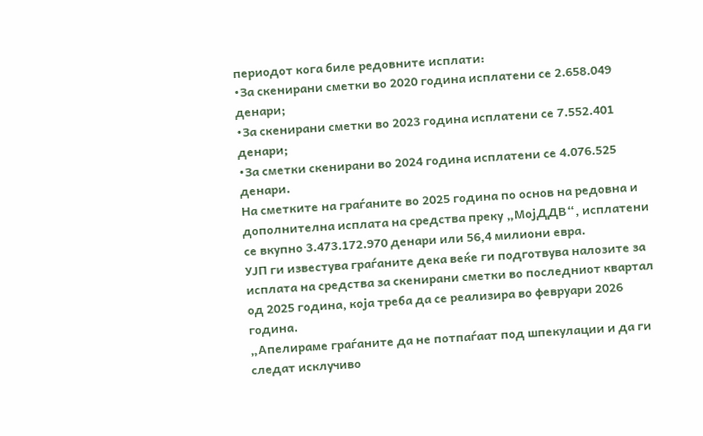периодот кога биле редовните исплати:
•За скенирани сметки во 2020 година исплатени се 2.658.049 денари;
•За скенирани сметки во 2023 година исплатени се 7.552.401 денари;
•За сметки скенирани во 2024 година исплатени се 4.076.525 денари.
На сметките на граѓаните во 2025 година по основ на редовна и дополнителна исплата на средства преку „МојДДВ“, исплатени се вкупно 3.473.172.970 денари или 56,4 милиони евра.
УЈП ги известува граѓаните дека веќе ги подготвува налозите за исплата на средства за скенирани сметки во последниот квартал од 2025 година, која треба да се реализира во февруари 2026 година.
„Апелираме граѓаните да не потпаѓаат под шпекулации и да ги следат исклучиво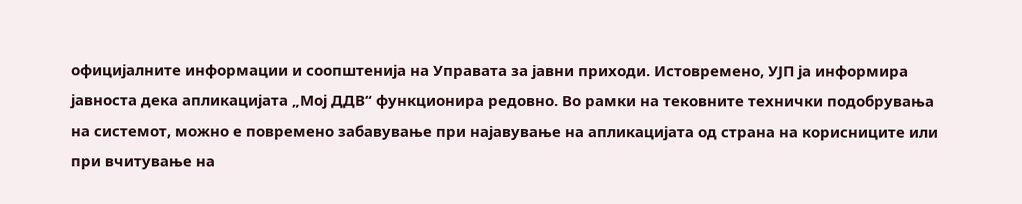официјалните информации и соопштенија на Управата за јавни приходи. Истовремено, УЈП ја информира јавноста дека апликацијата „Мој ДДВ“ функционира редовно. Во рамки на тековните технички подобрувања на системот, можно е повремено забавување при најавување на апликацијата од страна на корисниците или при вчитување на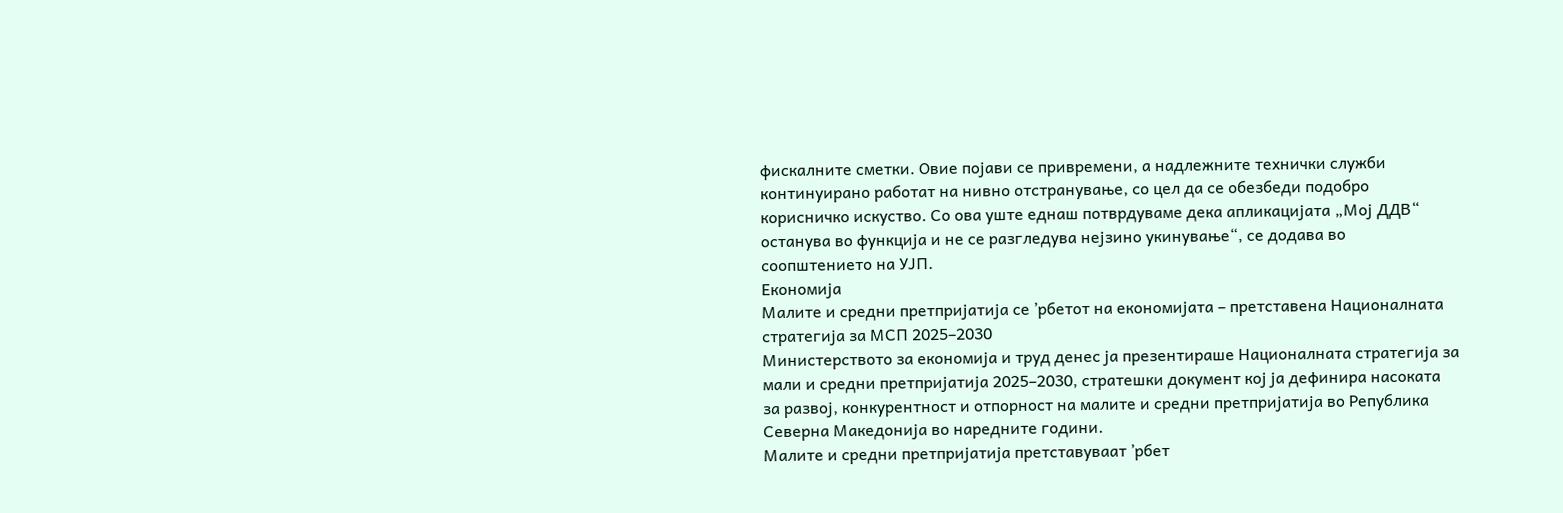фискалните сметки. Овие појави се привремени, а надлежните технички служби континуирано работат на нивно отстранување, со цел да се обезбеди подобро корисничко искуство. Со ова уште еднаш потврдуваме дека апликацијата „Мој ДДВ“ останува во функција и не се разгледува нејзино укинување“, се додава во соопштението на УЈП.
Економија
Малите и средни претпријатија се ’рбетот на економијата – претставена Националната стратегија за МСП 2025–2030
Министерството за економија и труд денес ја презентираше Националната стратегија за мали и средни претпријатија 2025–2030, стратешки документ кој ја дефинира насоката за развој, конкурентност и отпорност на малите и средни претпријатија во Република Северна Македонија во наредните години.
Малите и средни претпријатија претставуваат ’рбет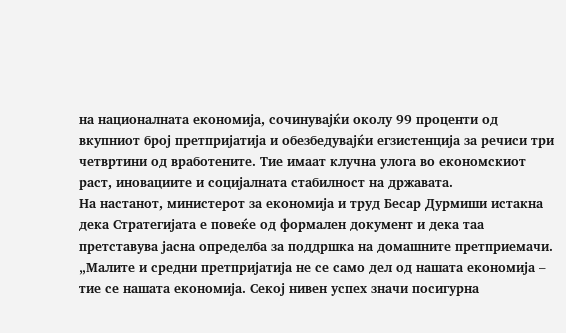на националната економија, сочинувајќи околу 99 проценти од вкупниот број претпријатија и обезбедувајќи егзистенција за речиси три четвртини од вработените. Тие имаат клучна улога во економскиот раст, иновациите и социјалната стабилност на државата.
На настанот, министерот за економија и труд Бесар Дурмиши истакна дека Стратегијата е повеќе од формален документ и дека таа претставува јасна определба за поддршка на домашните претприемачи.
„Малите и средни претпријатија не се само дел од нашата економија – тие се нашата економија. Секој нивен успех значи посигурна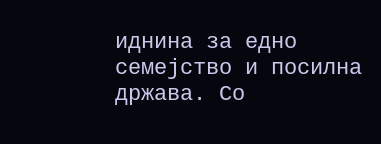иднина за едно семејство и посилна држава. Со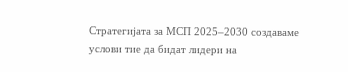Стратегијата за МСП 2025–2030 создаваме услови тие да бидат лидери на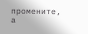промените, а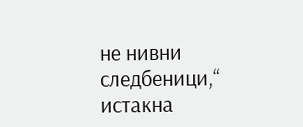не нивни следбеници,“ истакна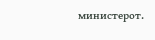министерот.